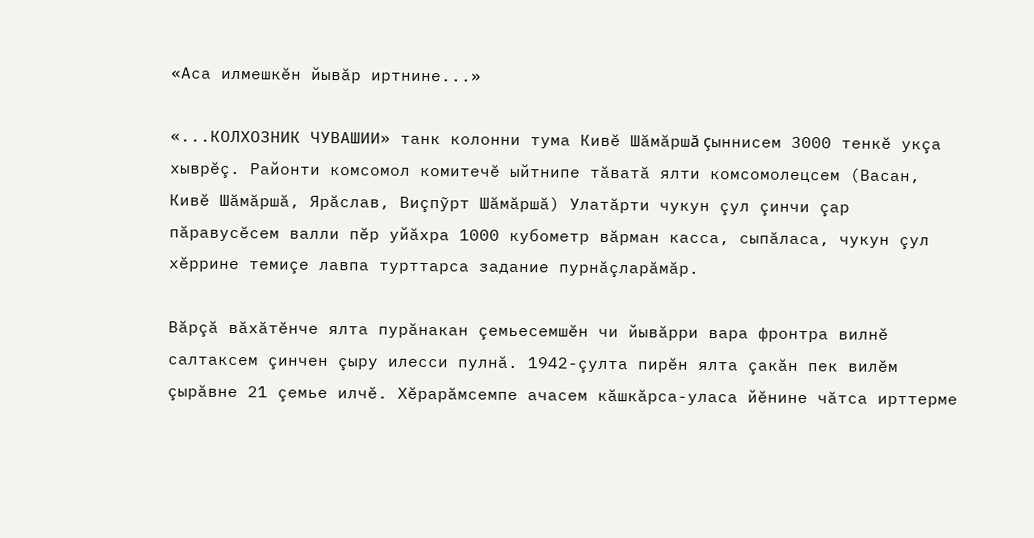«Аса илмешкĕн йывăр иртнине...»

«...КОЛХОЗНИК ЧУВАШИИ» танк колонни тума Кивĕ Шăмăршă çыннисем 3000 тенкĕ укçа хыврĕç. Районти комсомол комитечĕ ыйтнипе тăватă ялти комсомолецсем (Васан, Кивĕ Шăмăршă, Ярăслав, Виçпỹрт Шăмăршă) Улатăрти чукун çул çинчи çар пăравусĕсем валли пĕр уйăхра 1000 кубометр вăрман касса, сыпăласа, чукун çул хĕррине темиçе лавпа турттарса задание пурнăçларăмăр.

Вăрçă вăхăтĕнче ялта пурăнакан çемьесемшĕн чи йывăрри вара фронтра вилнĕ салтаксем çинчен çыру илесси пулнă. 1942-çулта пирĕн ялта çакăн пек вилĕм çырăвне 21 çемье илчĕ. Хĕрарăмсемпе ачасем кăшкăрса-уласа йĕнине чăтса ирттерме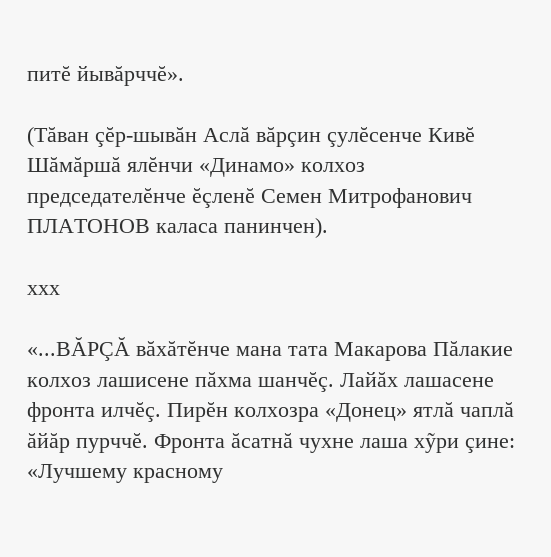питĕ йывăрччĕ».

(Тăван çĕр-шывăн Аслă вăрçин çулĕсенче Кивĕ Шăмăршă ялĕнчи «Динамо» колхоз председателĕнче ĕçленĕ Семен Митрофанович ПЛАТОНОВ каласа панинчен).

ххх

«...ВĂРÇĂ вăхăтĕнче мана тата Макарова Пăлакие колхоз лашисене пăхма шанчĕç. Лайăх лашасене фронта илчĕç. Пирĕн колхозра «Донец» ятлă чаплă ăйăр пурччĕ. Фронта ăсатнă чухне лаша хỹри çине: «Лучшему красному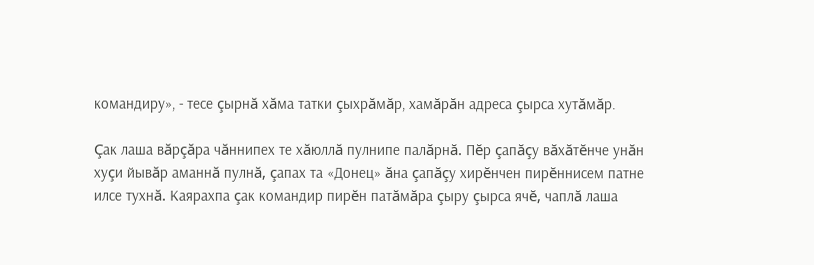командиру», - тесе çырнă хăма татки çыхрăмăр, хамăрăн адреса çырса хутăмăр.

Çак лаша вăрçăра чăннипех те хăюллă пулнипе палăрнă. Пĕр çапăçу вăхăтĕнче унăн хуçи йывăр аманнă пулнă, çапах та «Донец» ăна çапăçу хирĕнчен пирĕннисем патне илсе тухнă. Каярахпа çак командир пирĕн патăмăра çыру çырса ячĕ, чаплă лаша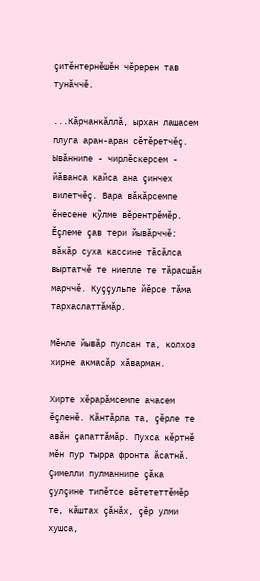çитĕнтернĕшĕн чĕререн тав тунăччĕ.

...Кăрчанкăллă, ырхан лашасем плуга аран-аран сĕтĕретчĕç. Ывăннипе - чирлĕскерсем - йăванса кайса ана çинчех вилетчĕç. Вара вăкăрсемпе ĕнесене кỹлме вĕрентрĕмĕр. Ĕçлеме çав тери йывăрччĕ: вăкăр суха кассине тăсăлса выртатчĕ те ниепле те тăрасшăн марччĕ. Куççульпе йĕрсе тăма тархаслаттăмăр.

Мĕнле йывăр пулсан та, колхоз хирне акмасăр хăварман.

Хирте хĕрарăмсемпе ачасем ĕçленĕ. Кăнтăрла та, çĕрле те авăн çапаттăмăр. Пухса кĕртнĕ мĕн пур тырра фронта ăсатнă. Çимелли пулманнипе çăка çулçине типĕтсе вĕтететтĕмĕр те, кăштах çăнăх, çĕр улми хушса,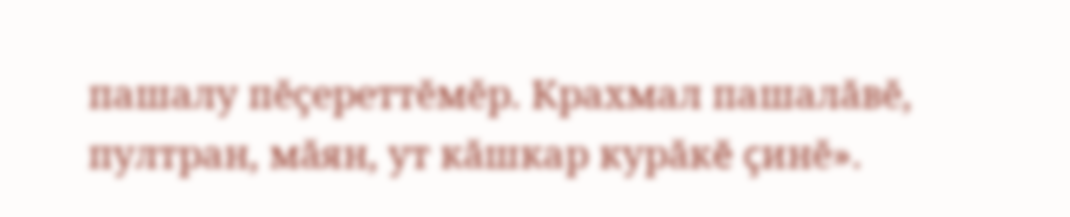пашалу пĕçереттĕмĕр. Крахмал пашалăвĕ, пултран, мăян, ут кăшкар курăкĕ çинĕ».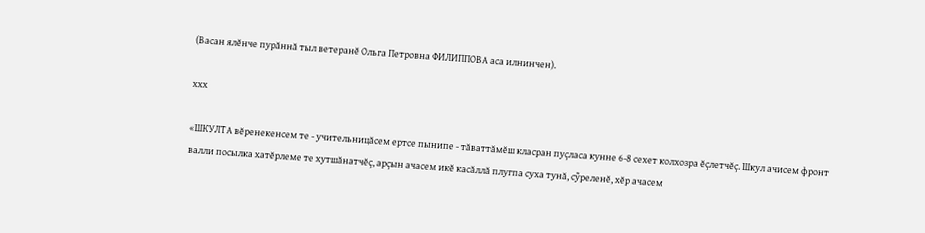(Васан ялĕнче пурăннă тыл ветеранĕ Ольга Петровна ФИЛИППОВА аса илнинчен).

ххх

«ШКУЛТА вĕренекенсем те - учительницăсем ертсе пынипе - тăваттăмĕш класран пуçласа кунне 6-8 сехет колхозра ĕçлетчĕç. Шкул ачисем фронт валли посылка хатĕрлеме те хутшăнатчĕç, арçын ачасем икĕ касăллă плугпа суха тунă, сỹреленĕ, хĕр ачасем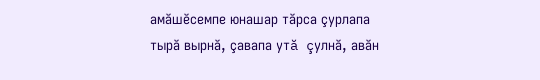амăшĕсемпе юнашар тăрса çурлапа тырă вырнă, çавапа утă çулнă, авăн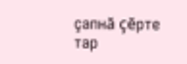çапнă çĕрте тар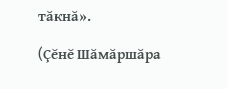тăкнă».

(Çĕнĕ Шăмăршăра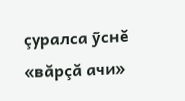çуралса ỹснĕ «вăрçă ачи»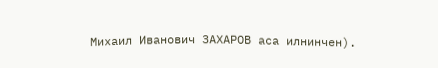Михаил Иванович ЗАХАРОВ аса илнинчен).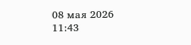08 мая 2026
11:43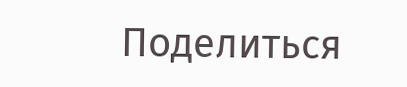Поделиться